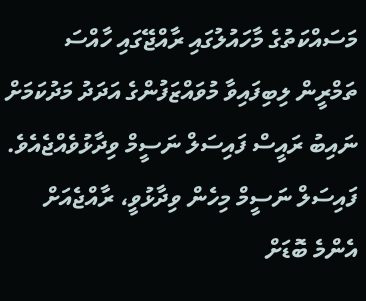މަސައްކަތުގެ މާހައުލުގައި ރާއްޖޭގައި ހާއްސަ ތަމްރީން ލިބިފައިވާ މުވައްޒަފުންގެ އަދަދު މަދުކަމަށް ނައިބު ރައީސް ފައިސަލް ނަސީމް ވިދާޅުވެއްޖެއެވެ.
ފައިސަލް ނަސީމް މިހެން ވިދާޅުވީ، ރާއްޖެއަށް އެންމެ ބޮޑަށް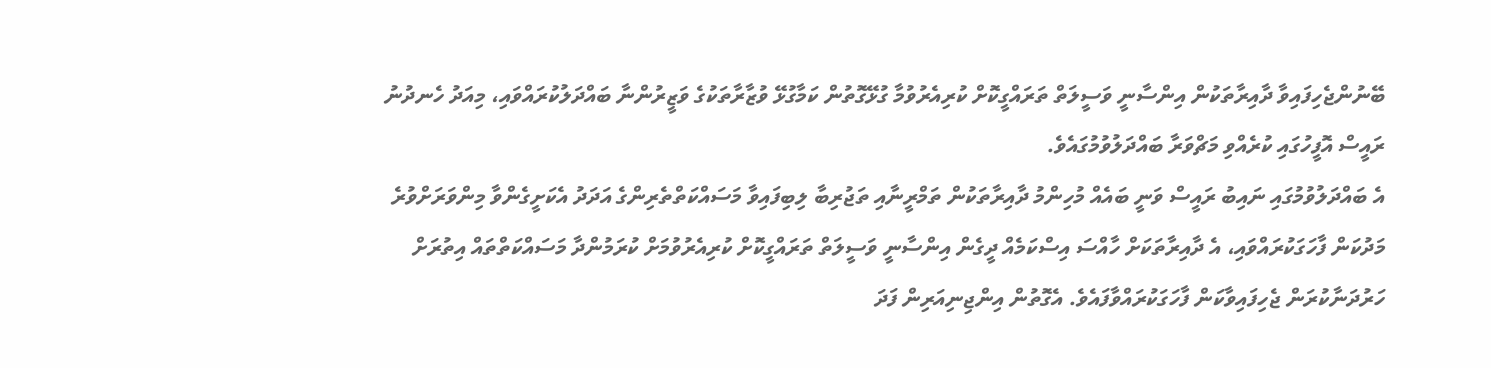ބޭނުންޖެހިފައިވާ ދާއިރާތަކުން އިންސާނީ ވަސީލަތް ތަރައްގީކޮށް ކުރިއެރުވުމާ ގުޅޭގޮތުން ކަމާގުޅޭ ވުޒާރާތަކުގެ ވަޒީރުންނާ ބައްދަލުކުރައްވައި، މިއަދު ހެނދުނު ރައީސް އޮފީހުގައި ކުރެއްވި މަޗްވަރާ ބައްދަލުވުމުގައެވެ.
އެ ބައްދަލުވުމުގައި ނައިބު ރައީސް ވަނީ ބައެއް މުހިންމު ދާއިރާތަކުން ތަމްރީނާއި ތަޖުރިބާ ލިބިފައިވާ މަސައްކަތްތެރިންގެ އަދަދު އެކަށީގެންވާ މިންވަރަށްވުރެ މަދުކަން ފާހަގަކުރައްވައި، އެ ދާއިރާތަކަށް ހާއްސަ އިސްކަމެއް ދީގެން އިންސާނީ ވަސީލަތް ތަރައްގީކޮށް ކުރިއެރުވުމަށް ކުރަމުންދާ މަސައްކަތްތައް އިތުރަށް ހަރުދަނާކުރަން ޖެހިފައިވާކަން ފާހަގަކުރައްވާފައެވެ. އެގޮތުން އިންޖިނިއަރިން ފަދަ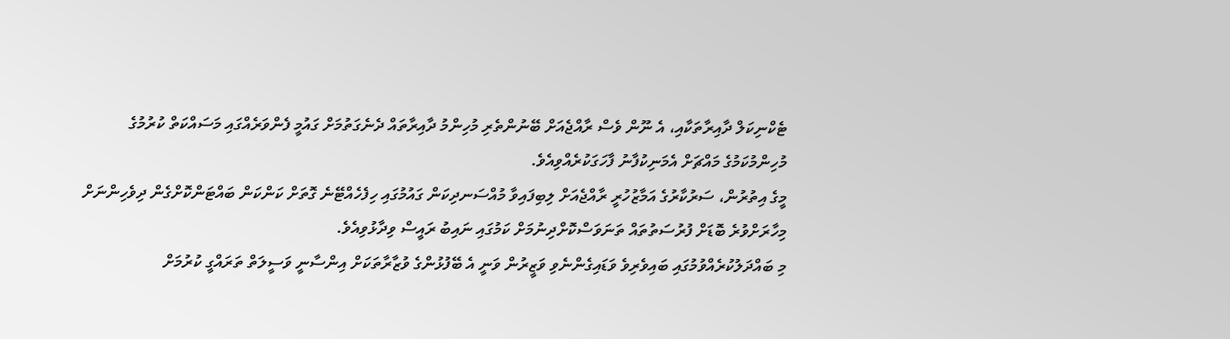ޓެކްނިކަލް ދާއިރާތަކާއި، އެ ނޫން ވެސް ރާއްޖެއަށް ބޭނުންތެރި މުހިންމު ދާއިރާތައް ދެނެގަތުމަށް ގައުމީ ފެންވަރެއްގައި މަސައްކަތް ކުރުމުގެ މުހިންމުކަމުގެ މައްޗަށް އެމަނިކުފާނު ފާހަގަކުރެއްވިއެވެ.
މީގެ އިތުރުން، ސަރުކާރުގެ އަމާޒުހުރީ ރާއްޖެއަށް ލިބިފައިވާ މުއްސަނދިކަން ގައުމުގައި ހިފެހެއްޓޭނެ ގޮތަށް ކަންކަން ބައްޓަންކޮށްގެން ދިވެހިންނަށް މިހާރަށްވުރެ ބޮޑަށް ފުރުސަތުތައް ތަނަވަސްކޮށްދިނުމަށް ކަމުގައި ނައިބު ރައީސް ވިދާޅުވިއެވެ.
މި ބައްދަލުކުރެއްވުމުގައި ބައިވެރިވެ ވަޑައިގެންނެވި ވަޒީރުން ވަނީ އެ ބޭފުޅުންގެ ވުޒާރާތަކަށް އިންސާނީ ވަސީލަތް ތަރައްގީ ކުރުމަށް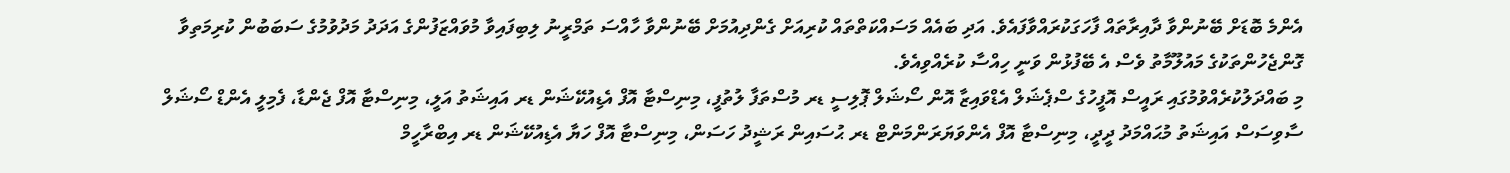އެންމެ ބޮޑަށް ބޭނުންވާ ދާއިރާތައް ފާހަގަކުރައްވާފައެވެ. އަދި ބައެއް މަސައްކަތްތައް ކުރިއަށް ގެންދިއުމަށް ބޭނުންވާ ހާއްސަ ތަމްރީނު ލިބިފައިވާ މުވައްޒަފުންގެ އަދަދު މަދުވުމުގެ ސަބަބުން ކުރިމަތިވާ ގޮންޖެހުންތަކުގެ މައުލޫމާތު ވެސް އެ ބޭފުޅުން ވަނީ ހިއްސާ ކުރެއްވިއެވެ.
މި ބައްދަލުކުރެއްވުމުގައި ރައީސް އޮފީހުގެ ސްޕެޝަލް އެޑްވައިޒާ އޮން ސޯޝަލް ޕޮލިސީ ޑރ މުސްތަފާ ލުތުފީ، މިނިސްޓާ އޮފް އެޑިއުކޭޝަން ޑރ އައިޝަތު އަލީ، މިނިސްޓާ އޮފް ޖެންޑާ، ފެމިލީ އެންޑް ސޯޝަލް ސާވިސަސް އައިޝަތު މުޙައްމަދު ދީދީ، މިނިސްޓާ އޮފް އެންވަޔަރަންމަންޓް ޑރ ޙުސައިން ރަޝީދު ހަސަން، މިނިސްޓާ އޮފް ހަޔާ އެޑިއުކޭޝަން ޑރ އިބްރާހީމް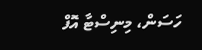ހަސަން، މިނިސްޓާ އޮފް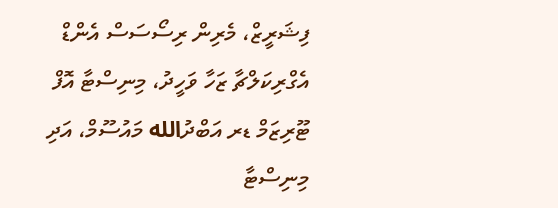ފިޝަރީޒް، މެރިން ރިސޯސަސް އެންޑް އެގްރިކަލްޗާ ޒަހާ ވަހީދު، މިނިސްޓާ އޮފް ޓޫރިޒަމް ޑރ އަބްދުالله މައުސޫމް، އަދި މިނިސްޓާ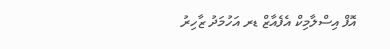އޮފް އިސްލާމިކް އެފެއާޒް ޑރ އަހުމަދު ޒާހިރު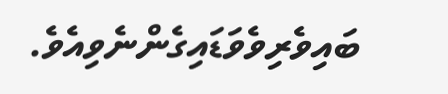ބައިވެރިވެވަޑައިގެންނެވިއެވެ.